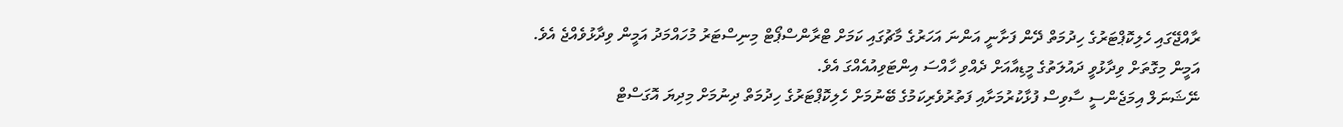ރާއްޖޭގައި ހެލިކޮޕްޓަރުގެ ހިދުމަތް ދޭން ފަށާނީ އަންނަ އަހަރުގެ މާޗުގައި ކަމަށް ޓްރާންސްޕޯޓް މިނިސްޓަރު މުހައްމަދު އަމީން ވިދާޅުވެއްޖެ އެވެ.
އަމީން މިގޮތަށް ވިދާޅުވީ ދައުލަތުގެ މީޑިއާއަށް ދެއްވި ހާއްސަ އިންޓަވިއުއެއްގަ އެވެ.
ނޭޝަނަލް އިމަޖެންސީ ސާވިސް ފުޅާކުރުމަށާއި ފަތުރުވެރިކަމުގެ ބޭނުމަށް ހެލިކޮޕްޓަރުގެ ހިދުމަތް ދިނުމަށް މިދިޔަ އޮގަސްޓް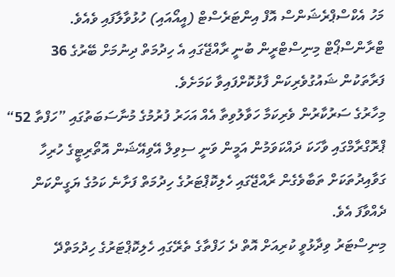މަހު އެކްސްޕްރެޝަންސް އޮފް އިންޓަރެސްޓް (އީއޯއައި) ހުޅުވާލާފައި ވެއެވެ.
ޓްރާންސްޕޯޓް މިނިސްޓްރީން ބުނީ ރާއްޖޭގައި އެ ހިދުމަތް ދިނުމަށް ބޭރުގެ 36 ފަރާތަކުން ޝައުގުވެރިކަން ފާޅުކޮށްފައިވާ ކަމަށެވެ.
މިހާރުގެ ސަރުކާރުން ވެރިކަމާ ހަވާލުވިތާ އެއް އަހަރު ފުރުމުގެ މުނާސަބަތުގައި ”ހަފްތާ 52“ ޕްރޮގްރާމްގައި ވާހަކަ ދައްކަވަމުން އަމީން ވަނީ ސިވިލް އޭވިއޭޝަން އޮތޯރިޓީގެ ހުރިހާ ގަވާއިދުތަކަށް ތަބާވެގެން ރާއްޖޭގައި ހެލިކޮޕްޓަރުގެ ހިދުމަތް ފަށާނެ ކަމުގެ ޔަގީންކަން ދެއްވާފަ އެވެ.
މިނިސްޓަރު ވިދާޅުވީ ކުރިއަށް އޮތް ދެ ހަފްތާގެ ތެރޭގައި ހެލިކޮޕްޓަރުގެ ހިދުމަތްދޭ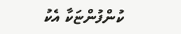ކުންފުންޏަކާ އެކު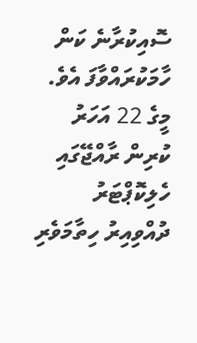ސޮއިކުރާނެ ކަން ހާމަކުރައްވާފަ އެވެ.
މީގެ 22 އަހަރު ކުރިން ރާއްޖޭގައި ހެލިކޮޕްޓަރު ދުއްވިއިރު ހިތާމަވެރި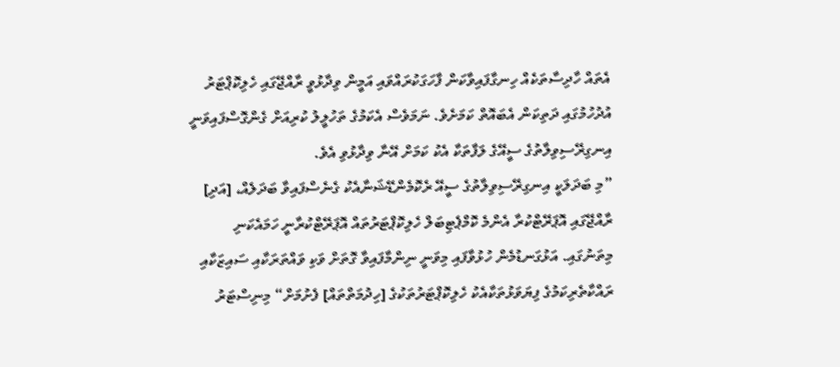އެތައް ހާދިސާތަކެއް ހިނގާފައިވާކަން ފާހަގަކުރައްވައި އަމީން ވިދާޅުވީ ރާއްޖޭގައި ހެލިކޮޕްޓަރު އުދުހުމުގައި ދަތިކަން އެބައޮތް ކަމަށެވެ. ނަމަވެސް އެކަމުގެ ތަހުލީލު ކުރިއަށް ގެންގޮސްފައިވަނީ އިނގިރޭސިވިލާތުގެ ސީއޭގެ ލަފާތަކާ އެކު ކަމަށް އޭނާ ވިދާޅުވި އެވެ.
”މި ބަދަލަކީ އިނގިރޭސިވިލާތުގެ ސީއޭ ރެކޮމެންޑޭޝަނާއެކު ގެނެސްފައިވާ ބަދަލެއް، [އަދި] ރާއްޖޭގައި އޮޕަރޭޓްކުރާ އެންމެ ކޮމްޕެޓިބަލް ހެލިކޮޕްޓަރުތައް އޮޕަރޭޓްކުރާނީ ހަމައެކަނި މިތަނުގައި. އަޅުގަނޑުމެން ހުޅުވާފައި މިވަނީ ނިންމާފައިވާ ގޮތަށް ވަކި ވައްތަރަކާއި ސައިޒަކާއި ރައްކާތެރިކަމުގެ ފިޔަވަޅުތަކާއެކު ހެލިކޮޕްޓަރުތަކުގެ [ހިދުމަތްތައް] ފެށުމަށް“ މިނިސްޓަރު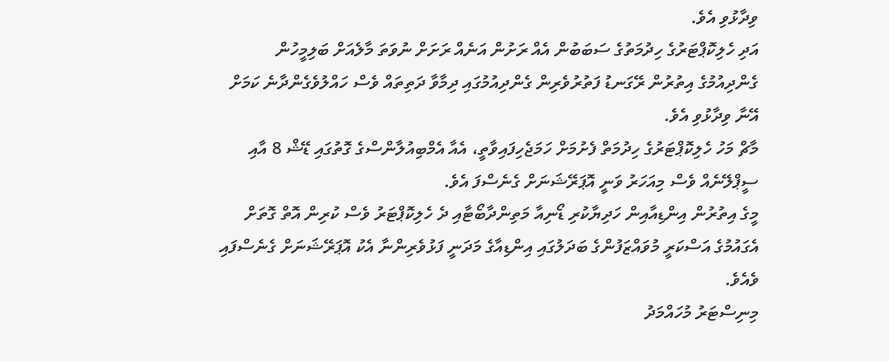ވިދާޅުވި އެވެ.
އަދި ހެލިކޮޕްޓަރުގެ ހިދުމަތުގެ ސަބަބުން އެއް ރަށުން އަނެއް ރަށަށް ނުވަތަ މާލެއަށް ބަލިމީހުން ގެންދިއުމުގެ އިތުރުން ރޭގަނޑު ފަތުރުވެރިން ގެންދިއުމުގައި ދިމާވާ ދަތިތައް ވެސް ހައްލުވެގެންދާނެ ކަމަށް އޭނާ ވިދާޅުވި އެވެ.
މާޗް މަހު ހެލިކޮޕްޓަރުގެ ހިދުމަތް ފެށުމަށް ހަމަޖެހިފައިވާތީ، އެއާ އެމްބިއުލާންސްގެ ގޮތުގައި ޑޭޝް 8 އާއި ސީޕްލޭނެއް ވެސް މިއަހަރު ވަނީ އޮޕަރޭޝަނަށް ގެނެސްފަ އެވެ.
މީގެ އިތުރުން އިންޑިއާއިން ހަދިޔާކުރި ޑޯނިއާ މަތިންދާބޯޓާއި ދެ ހެލިކޮޕްޓަރު ވެސް ކުރިން އޮތް ގޮތަށް އެގައުމުގެ އަސްކަރީ މުވައްޒަފުންގެ ބަދަލުގައި އިންޑިއާގެ މަދަނީ ފަޅުވެރިންނާ އެކު އޮޕަރޭޝަނަށް ގެނެސްފައި ވެއެވެ.
މިނިސްޓަރު މުހައްމަދު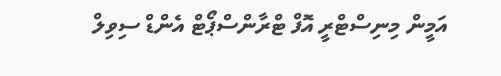އަމީން މިނިސްޓްރީ އޮފް ޓްރާންސްޕޯޓް އެންޑް ސިވިލް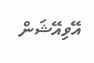އޭވިއޭޝަން